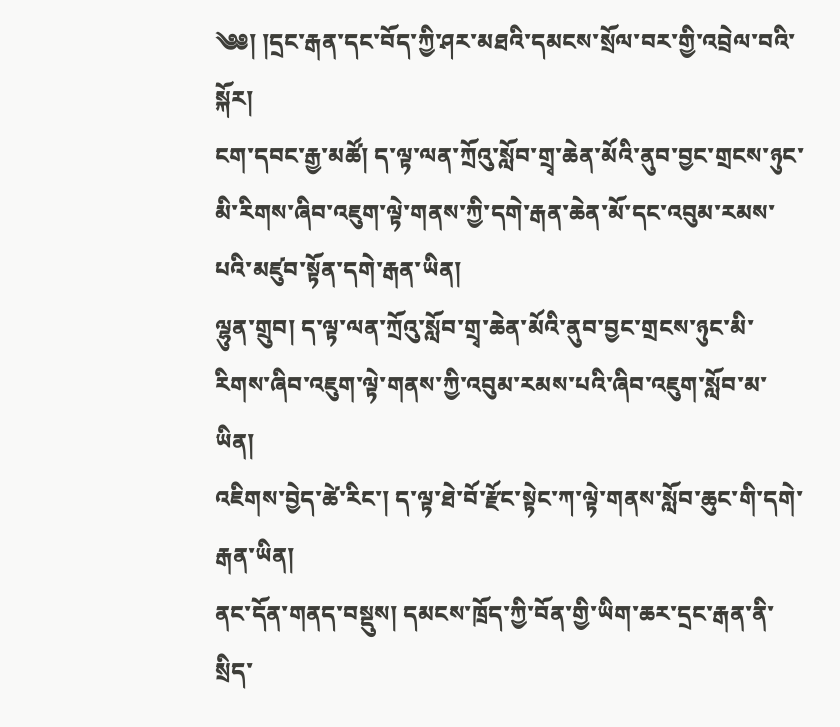༄༅། །དྲང་རྒན་དང་བོད་ཀྱི་ཤར་མཐའི་དམངས་སྲོལ་བར་གྱི་འབྲེལ་བའི་སྐོར།
ངག་དབང་རྒྱ་མཚོ། ད་ལྟ་ལན་ཀྲོའུ་སློབ་གྲྭ་ཆེན་མོའི་ནུབ་བྱང་གྲངས་ཉུང་མི་རིགས་ཞིབ་འཇུག་ལྟེ་གནས་ཀྱི་དགེ་རྒན་ཆེན་མོ་དང་འབུམ་རམས་པའི་མཛུབ་སྟོན་དགེ་རྒན་ཡིན།
ལྷུན་གྲུབ། ད་ལྟ་ལན་ཀྲོའུ་སློབ་གྲྭ་ཆེན་མོའི་ནུབ་བྱང་གྲངས་ཉུང་མི་རིགས་ཞིབ་འཇུག་ལྟེ་གནས་ཀྱི་འབུམ་རམས་པའི་ཞིབ་འཇུག་སློབ་མ་ཡིན།
འཇིགས་བྱེད་ཚེ་རིང་། ད་ལྟ་ཐེ་བོ་རྫོང་སྟེང་ཀ་ལྟེ་གནས་སློབ་ཆུང་གི་དགེ་རྒན་ཡིན།
ནང་དོན་གནད་བསྡུས། དམངས་ཁྲོད་ཀྱི་བོན་གྱི་ཡིག་ཆར་དྲང་རྒན་ནི་སྲིད་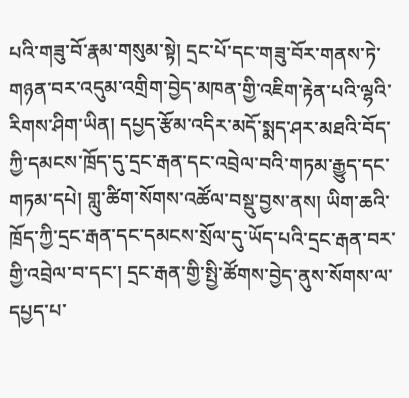པའི་གཟུ་བོ་རྣམ་གསུམ་སྟེ། དྲང་པོ་དང་གཟུ་བོར་གནས་ཏེ་གཉན་བར་འདུམ་འགྲིག་བྱེད་མཁན་གྱི་འཇིག་རྟེན་པའི་ལྷའི་རིགས་ཤིག་ཡིན། དཔྱད་རྩོམ་འདིར་མདོ་སྨད་ཤར་མཐའི་བོད་ཀྱི་དམངས་ཁྲོད་དུ་དྲང་རྒན་དང་འབྲེལ་བའི་གཏམ་རྒྱུད་དང་གཏམ་དཔེ། གླུ་ཚིག་སོགས་འཚོལ་བསྡུ་བྱས་ནས། ཡིག་ཆའི་ཁྲོད་ཀྱི་དྲང་རྒན་དང་དམངས་སྲོལ་དུ་ཡོད་པའི་དྲང་རྒན་བར་གྱི་འབྲེལ་བ་དང་། དྲང་རྒན་གྱི་སྤྱི་ཚོགས་བྱེད་ནུས་སོགས་ལ་དཔྱད་པ་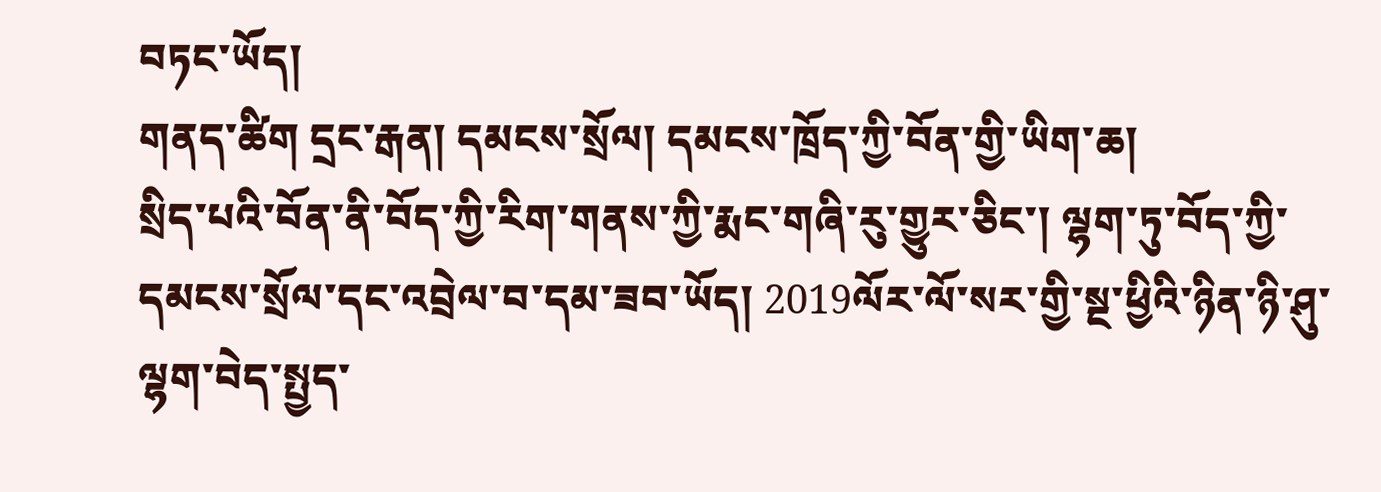བཏང་ཡོད།
གནད་ཚིག དྲང་རྒན། དམངས་སྲོལ། དམངས་ཁྲོད་ཀྱི་བོན་གྱི་ཡིག་ཆ།
སྲིད་པའི་བོན་ནི་བོད་ཀྱི་རིག་གནས་ཀྱི་རྨང་གཞི་རུ་གྱུར་ཅིང་། ལྷག་ཏུ་བོད་ཀྱི་དམངས་སྲོལ་དང་འབྲེལ་བ་དམ་ཟབ་ཡོད། 2019ལོར་ལོ་སར་གྱི་སྔ་ཕྱིའི་ཉིན་ཉི་ཤུ་ལྷག་བེད་སྤྱད་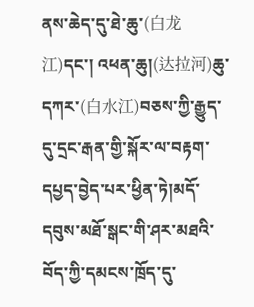ནས་ཆེད་དུ་ཐེ་ཆུ་(白龙江)དང་། འཕན་ཆུ།(达拉河)ཆུ་དཀར་(白水江)བཅས་ཀྱི་རྒྱུད་དུ་དྲང་རྒན་གྱི་སྐོར་ལ་བརྟག་དཔྱད་བྱེད་པར་ཕྱིན་ཏེ།མདོ་དབུས་མཐོ་སྒང་གི་ཤར་མཐའི་བོད་ཀྱི་དམངས་ཁྲོད་དུ་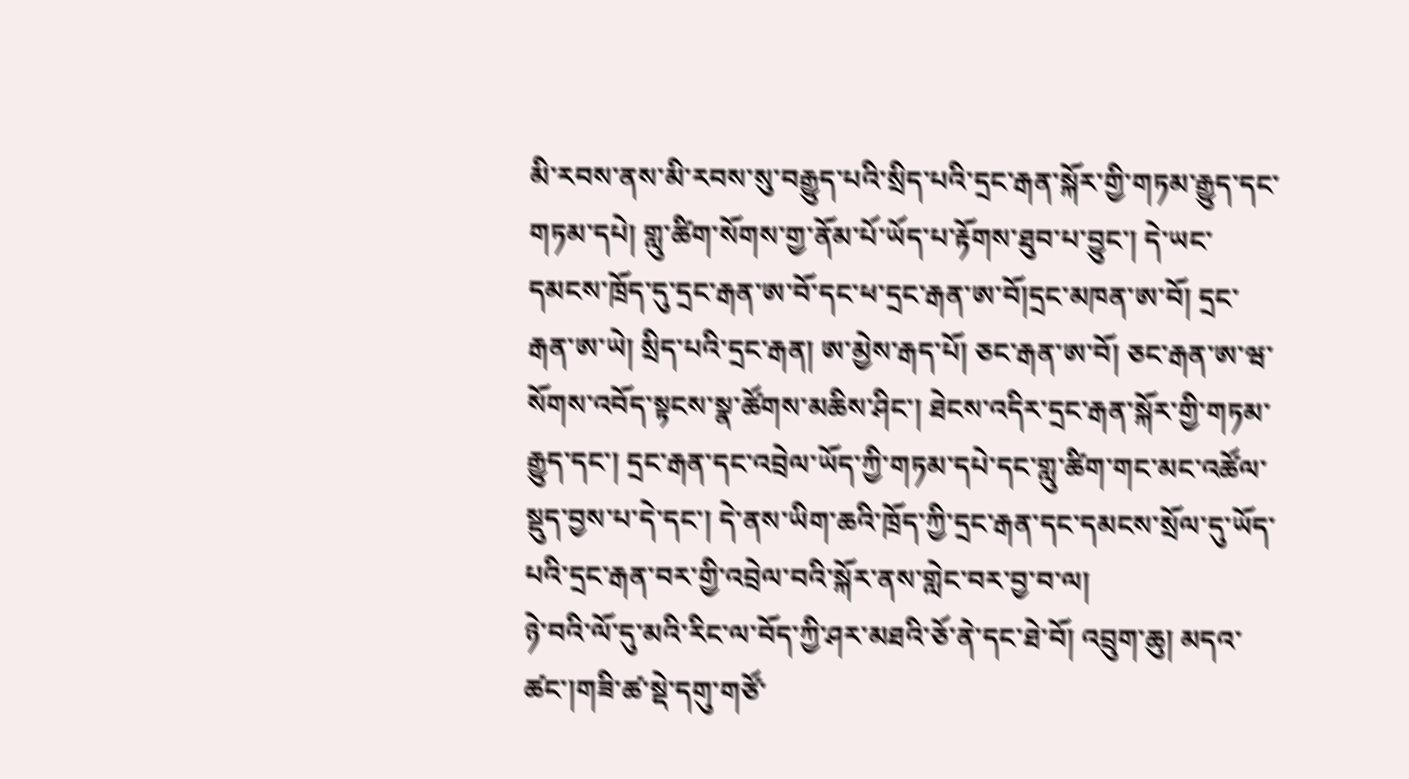མི་རབས་ནས་མི་རབས་སུ་བརྒྱུད་པའི་སྲིད་པའི་དྲང་རྒན་སྐོར་གྱི་གཏམ་རྒྱུད་དང་གཏམ་དཔེ། གླུ་ཚིག་སོགས་གྱ་ནོམ་པོ་ཡོད་པ་རྟོགས་ཐུབ་པ་བྱུང་། དེ་ཡང་དམངས་ཁྲོད་དུ་དྲང་རྒན་ཨ་བོ་དང་ཕ་དྲང་རྒན་ཨ་བོ།དྲང་མཁན་ཨ་བོ། དྲང་རྒན་ཨ་ཡེ། སྲིད་པའི་དྲང་རྒན། ཨ་མྱེས་རྒད་པོ། ཅང་རྒན་ཨ་བོ། ཅང་རྒན་ཨ་ཝ་སོགས་འབོད་སྟངས་སྣ་ཚོགས་མཆིས་ཤིང་། ཐེངས་འདིར་དྲང་རྒན་སྐོར་གྱི་གཏམ་རྒྱུད་དང་། དྲང་རྒན་དང་འབྲེལ་ཡོད་ཀྱི་གཏམ་དཔེ་དང་གླུ་ཚིག་གང་མང་འཚོལ་སྡུད་བྱས་པ་དེ་དང་། དེ་ནས་ཡིག་ཆའི་ཁྲོད་ཀྱི་དྲང་རྒན་དང་དམངས་སྲོལ་དུ་ཡོད་པའི་དྲང་རྒན་བར་གྱི་འབྲེལ་བའི་སྐོར་ནས་གླེང་བར་བྱ་བ་ལ།
ཉེ་བའི་ལོ་དུ་མའི་རིང་ལ་བོད་ཀྱི་ཤར་མཐའི་ཅོ་ནེ་དང་ཐེ་བོ། འབྲུག་ཆུ། མདའ་ཚང་།གཟི་ཚ་སྡེ་དགུ་གཙོ་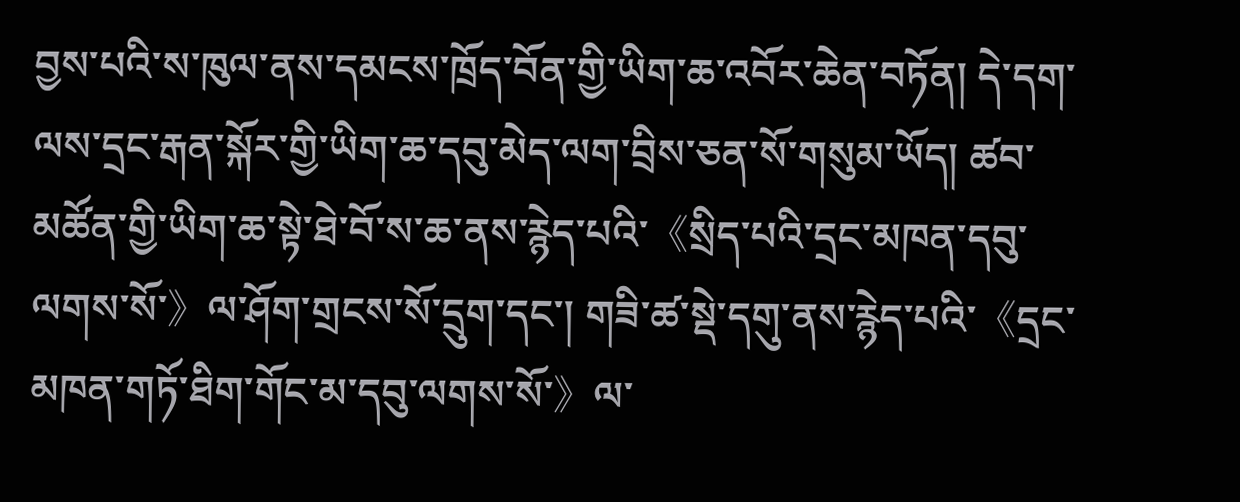བྱས་པའི་ས་ཁུལ་ནས་དམངས་ཁྲོད་བོན་གྱི་ཡིག་ཆ་འབོར་ཆེན་བཏོན། དེ་དག་ལས་དྲང་རྒན་སྐོར་གྱི་ཡིག་ཆ་དབུ་མེད་ལག་བྲིས་ཅན་སོ་གསུམ་ཡོད། ཚབ་མཚོན་གྱི་ཡིག་ཆ་སྟེ་ཐེ་བོ་ས་ཆ་ནས་རྙེད་པའི་《སྲིད་པའི་དྲང་མཁན་དབུ་ལགས་སོ་》ལ་ཤོག་གྲངས་སོ་དྲུག་དང་། གཟི་ཚ་སྡེ་དགུ་ནས་རྙེད་པའི་《དྲང་མཁན་གཏོ་ཐིག་གོང་མ་དབུ་ལགས་སོ་》ལ་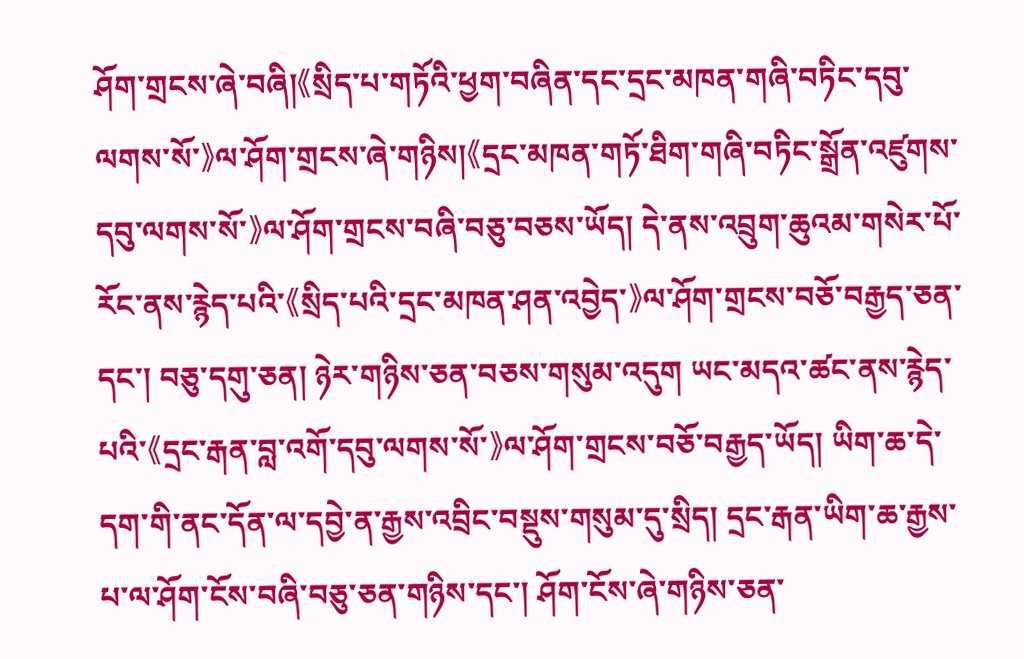ཤོག་གྲངས་ཞེ་བཞི།《སྲིད་པ་གཏོའི་ཕྱག་བཞིན་དང་དྲང་མཁན་གཞི་བཏིང་དབུ་ལགས་སོ་》ལ་ཤོག་གྲངས་ཞེ་གཉིས།《དྲང་མཁན་གཏོ་ཐིག་གཞི་བཏིང་སྒྲོན་འཛུགས་དབུ་ལགས་སོ་》ལ་ཤོག་གྲངས་བཞི་བཅུ་བཅས་ཡོད། དེ་ནས་འབྲུག་ཆུའམ་གསེར་པོ་རོང་ནས་རྙེད་པའི་《སྲིད་པའི་དྲང་མཁན་ཤན་འབྱེད་》ལ་ཤོག་གྲངས་བཅོ་བརྒྱད་ཅན་དང་། བཅུ་དགུ་ཅན། ཉེར་གཉིས་ཅན་བཅས་གསུམ་འདུག ཡང་མདའ་ཚང་ནས་རྙེད་པའི་《དྲང་རྒན་བླ་འགོ་དབུ་ལགས་སོ་》ལ་ཤོག་གྲངས་བཅོ་བརྒྱད་ཡོད། ཡིག་ཆ་དེ་དག་གི་ནང་དོན་ལ་དབྱེ་ན་རྒྱས་འབྲིང་བསྡུས་གསུམ་དུ་སྲིད། དྲང་རྒན་ཡིག་ཆ་རྒྱས་པ་ལ་ཤོག་ངོས་བཞི་བཅུ་ཅན་གཉིས་དང་། ཤོག་ངོས་ཞེ་གཉིས་ཅན་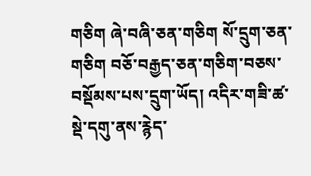གཅིག ཞེ་བཞི་ཅན་གཅིག སོ་དྲུག་ཅན་གཅིག བཅོ་བརྒྱད་ཅན་གཅིག་བཅས་བསྡོམས་པས་དྲུག་ཡོད། འདིར་གཟི་ཚ་སྡེ་དགུ་ནས་རྙེད་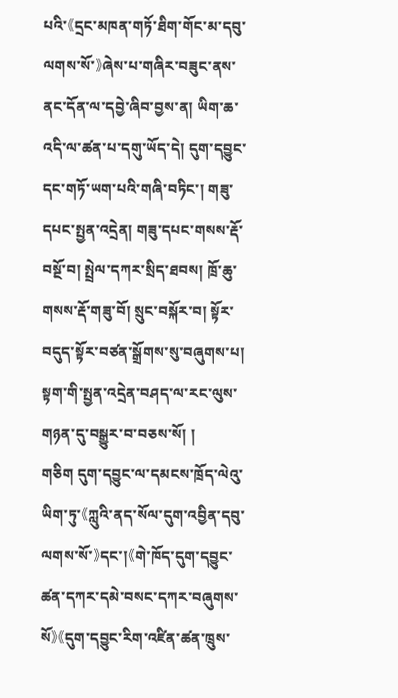པའི་《དྲང་མཁན་གཏོ་ཐིག་གོང་མ་དབུ་ལགས་སོ་》ཞེས་པ་གཞིར་བཟུང་ནས་ནང་དོན་ལ་དབྱེ་ཞིབ་བྱས་ན། ཡིག་ཆ་འདི་ལ་ཚན་པ་དགུ་ཡོད་དེ། དུག་དབྱུང་དང་གཏོ་ཡག་པའི་གཞི་བཏིང་། གཟུ་དཔང་སྤྱན་འདྲེན། གཟུ་དཔང་གསས་རྡོ་བསྔོ་བ། སྤྲེལ་དཀར་སྲིད་ཐབས། ཁྲོ་ཆུ་གསས་རྡོ་གཟུ་བོ། སྲུང་བསྐོར་བ། སྟོར་བདུད་སྟོར་བཙན་སྒྲོགས་སུ་བཞུགས་པ། སྟག་གི་སྤྱན་འདྲེན་བཤད་ལ་རང་ལུས་གཉན་དུ་བསྒྱུར་བ་བཅས་སོ། །
གཅིག དུག་དབྱུང་ལ་དམངས་ཁྲོད་ལེའུ་ཡིག་ཏུ་《ཀླུའི་ནད་སོལ་དུག་འབྱིན་དབུ་ལགས་སོ་》དང་།《གེ་ཁོད་དུག་དབྱུང་ཚན་དཀར་དམེ་བསང་དཀར་བཞུགས་སོ》《དུག་དབྱུང་རིག་འཛིན་ཚན་ཁྲུས་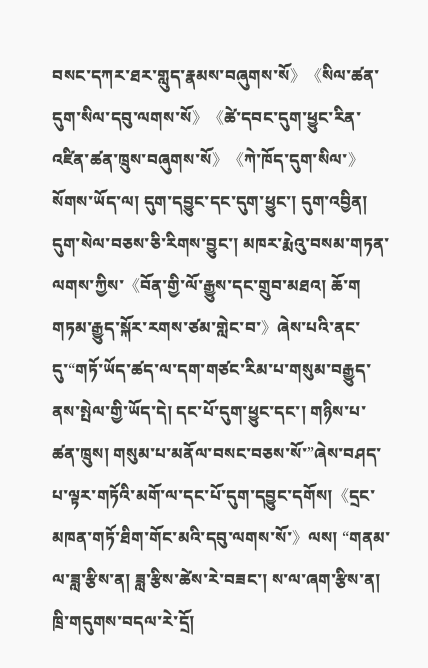བསང་དཀར་ཐར་གླུད་རྣམས་བཞུགས་སོ》《སིལ་ཚན་དུག་སིལ་དབུ་ལགས་སོ》《ཚེ་དབང་དུག་ཕྱུང་རིན་འཛིན་ཚན་ཁྲུས་བཞུགས་སོ》《ཀེ་ཁོད་དུག་སིལ་》སོགས་ཡོད་ལ། དུག་དབྱུང་དང་དུག་ཕྱུང་། དུག་འབྱིན། དུག་སེལ་བཅས་ཅི་རིགས་བྱུང་། མཁར་རྨེའུ་བསམ་གཏན་ལགས་ཀྱིས་《བོན་གྱི་ལོ་རྒྱུས་དང་གྲུབ་མཐའ། ཆོ་ག གཏམ་རྒྱུད་སྐོར་རགས་ཙམ་གླེང་བ་》ཞེས་པའི་ནང་དུ་“གཏོ་ཡོད་ཚད་ལ་དག་གཙང་རིམ་པ་གསུམ་བརྒྱུད་ནས་སྤེལ་གྱི་ཡོད་དེ། དང་པོ་དུག་ཕྱུང་དང་། གཉིས་པ་ཚན་ཁྲུས། གསུམ་པ་མནོལ་བསང་བཅས་སོ་”ཞེས་བཤད་པ་ལྟར་གཏོའི་མགོ་ལ་དང་པོ་དུག་དབྱུང་དགོས།《དྲང་མཁན་གཏོ་ཐིག་གོང་མའི་དབུ་ལགས་སོ་》ལས། “གནམ་ལ་ཟླ་རྩིས་ན། ཟླ་རྩིས་ཚེས་རེ་བཟང་། ས་ལ་ཞག་རྩིས་ན། ཁྲི་གདུགས་བདལ་རེ་དྲོ།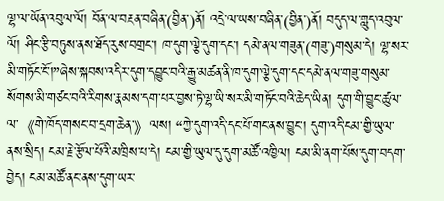ལྷ་ལ་ཡོན་འབུལ་ལོ། བོན་ལ་བརྔན་བཞིན་(བྱིན་)ནོ། འདྲེ་ལ་ཡས་བཞིན་(བྱིན་)ནོ། བདུད་ལ་གླུད་འབུལ་ལོ། ཤིང་རྩི་བཏུས་ནས་ཐོད་རུས་བགྲང་། ཁ་དུག་ལྕེ་དུག་དང་། དམེ་ནལ་གཟུན་(གཟུ་)གསུམ་དེ། ལྷ་སར་མི་གཏོང་ངོ་།”ཞེས་སྐབས་འདིར་དུག་དབྱུང་བའི་རྒྱུ་མཚན་ནི་ཁ་དུག་ལྕེ་དུག་དང་དམེ་ནལ་གཟུ་གསུམ་སོགས་མི་གཙང་བའི་རིགས་རྣམས་དག་པར་བྱས་ཏེ་ལྷ་ཡི་སར་མི་གཏོང་བའི་ཆེད་ཡིན། དུག་གི་བྱུང་ཚུལ་ལ་《གེ་ཁོད་གསང་བ་དྲག་ཆེན་》ལས། “ཀྱེ་དུག་འདི་དང་པོ་གང་ནས་བྱུང་། དུག་འདི་ངམ་གྱི་ཡུལ་ནས་སྲིད། ངམ་རྗེ་རྩོལ་པོའི་མཁྲིས་པ་དེ། ངམ་གྱི་ཡུལ་དུ་དུག་མཚོ་འཁྱིལ། ངམ་མི་ནག་པོས་དུག་བདག་བྱེད། ངམ་མཚོ་ནང་ནས་དུག་ཡར་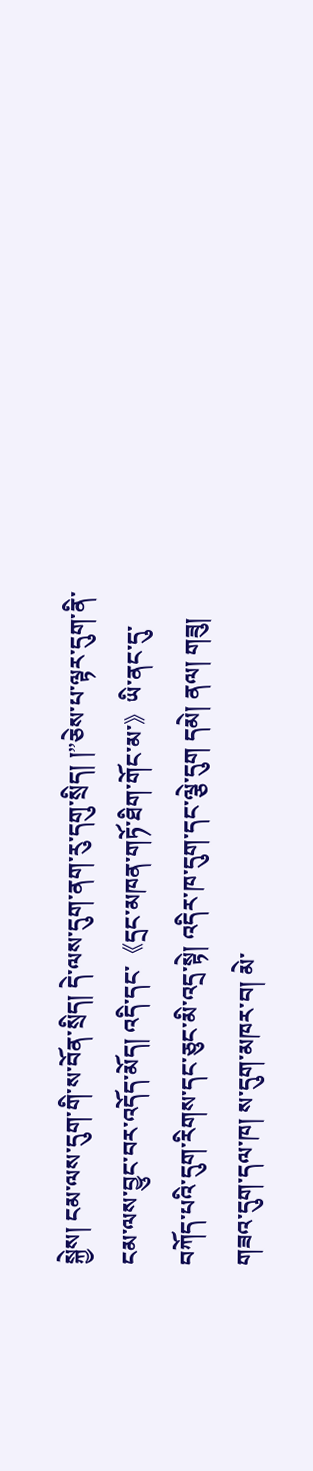སྐྱེས། ངམ་ལས་དུག་གི་ས་བོན་སྲིད། དེ་ལས་དུག་ནག་རུ་དགུ་སྲིད། །”ཅེས་པ་ལྟར་དུག་ནི་ངམ་ལས་བྱུང་བར་འདོད་མོད། འདི་དང་《དྲང་མཁན་གཏོ་ཐིག་གོང་མ་》ཡི་ནང་དུ་བཀོད་པའི་དུག་རིགས་དང་ཅུང་མི་འདྲ་སྟེ། འདིར་ཁ་དུག་དང་ལྕེ་དུག དམེ། ནལ། གཟུ། གཟའ་དུག་དལ་ཁ། ས་དུག་མཁར་བ། མེ་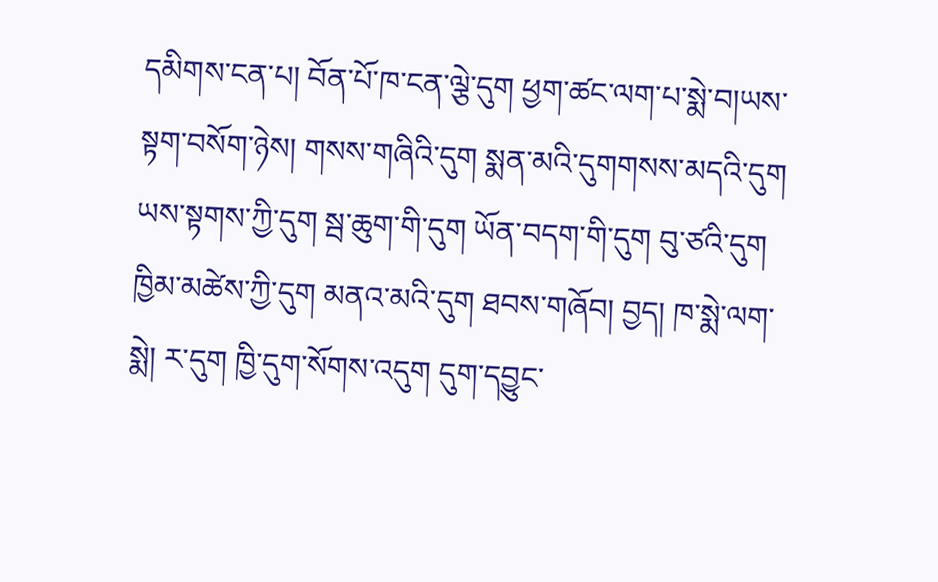དམིགས་ངན་པ། བོན་པོ་ཁ་ངན་ལྕེ་དུག ཕྱག་ཚང་ལག་པ་སྨེ་བ།ཡས་སྟག་བསོག་ཉེས། གསས་གཞིའི་དུག སྨན་མའི་དུགགསས་མདའི་དུག ཡས་སྟགས་ཀྱི་དུག སྦ་ཆུག་གི་དུག ཡོན་བདག་གི་དུག བུ་ཙའི་དུག ཁྱིམ་མཚེས་ཀྱི་དུག མནའ་མའི་དུག ཐབས་གཞོབ། བྱད། ཁ་སྨེ་ལག་སྨེ། ར་དུག ཁྱི་དུག་སོགས་འདུག དུག་དབྱུང་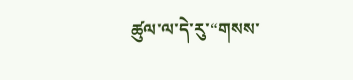ཚུལ་ལ་དེ་རུ་“གསས་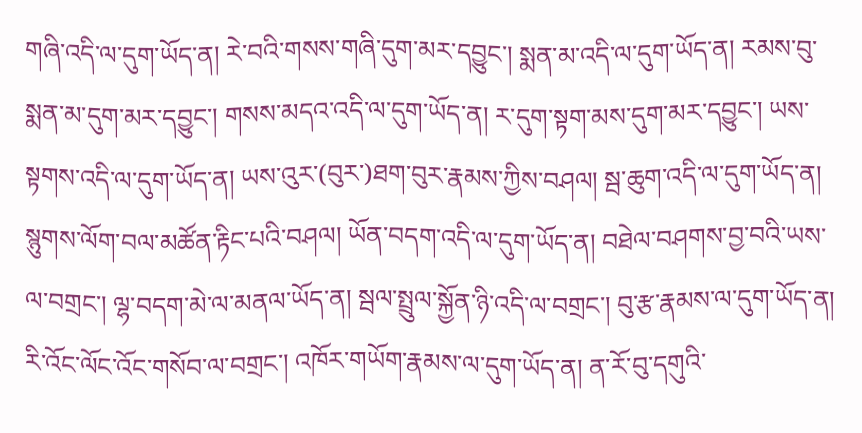གཞི་འདི་ལ་དུག་ཡོད་ན། རེ་བའི་གསས་གཞི་དུག་མར་དབྱུང་། སྨན་མ་འདི་ལ་དུག་ཡོད་ན། རམས་བུ་སྨན་མ་དུག་མར་དབྱུང་། གསས་མདའ་འདི་ལ་དུག་ཡོད་ན། ར་དུག་སྟག་མས་དུག་མར་དབྱུང་། ཡས་སྟགས་འདི་ལ་དུག་ཡོད་ན། ཡས་འུར་(བུར་)ཐག་བུར་རྣམས་ཀྱིས་བཤལ། སྦ་ཆུག་འདི་ལ་དུག་ཡོད་ན། སྙུགས་ལོག་བལ་མཚོན་རྟིང་པའི་བཤལ། ཡོན་བདག་འདི་ལ་དུག་ཡོད་ན། བཐེལ་བཤགས་བྱ་བའི་ཡས་ལ་བགྲང་། ལྷ་བདག་མེ་ལ་མནལ་ཡོད་ན། སྦལ་སྤྲུལ་སྐྱོན་ཉི་འདི་ལ་བགྲང་། བུ་རྩ་རྣམས་ལ་དུག་ཡོད་ན། རི་འོང་ལོང་འོང་གསོབ་ལ་བགྲང་། འཁོར་གཡོག་རྣམས་ལ་དུག་ཡོད་ན། ན་རོ་བུ་དགུའི་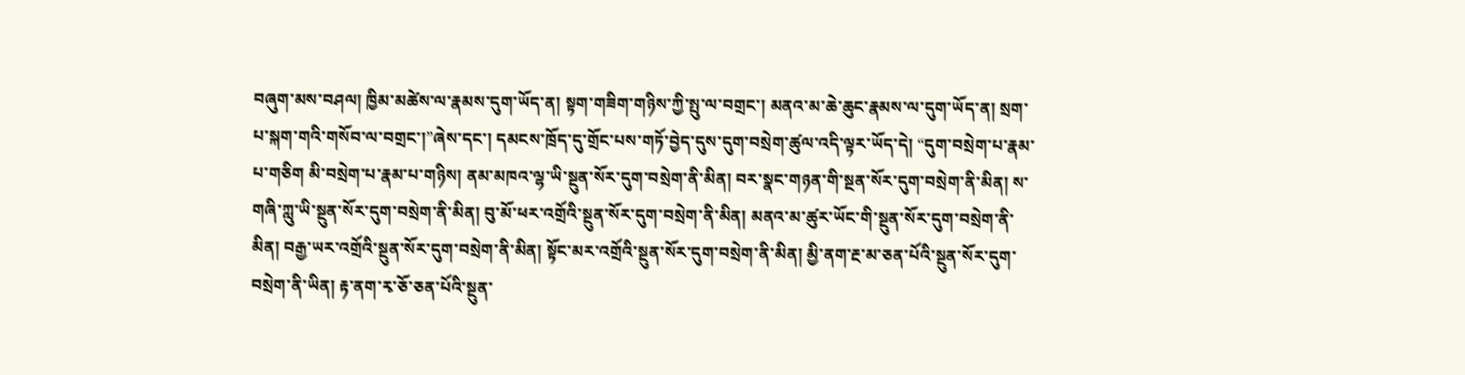བཞུག་མས་བཤལ། ཁྱིམ་མཚེས་ལ་རྣམས་དུག་ཡོད་ན། སྟག་གཟིག་གཉིས་ཀྱི་སྤུ་ལ་བགྲང་། མནའ་མ་ཆེ་ཆུང་རྣམས་ལ་དུག་ཡོད་ན། སྲག་པ་སྐག་གའི་གསོབ་ལ་བགྲང་།”ཞེས་དང་། དམངས་ཁྲོད་དུ་གྲོང་པས་གཏོ་བྱེད་དུས་དུག་བསྲེག་ཚུལ་འདི་ལྟར་ཡོད་དེ། “དུག་བསྲེག་པ་རྣམ་པ་གཅིག མི་བསྲེག་པ་རྣམ་པ་གཉིས། ནམ་མཁའ་ལྷ་ཡི་སྔུན་སོར་དུག་བསྲེག་ནི་མིན། བར་སྣང་གཉན་གི་སྔན་སོར་དུག་བསྲེག་ནི་མིན། ས་གཞི་ཀླུ་ཡི་སྔུན་སོར་དུག་བསྲེག་ནི་མིན། བུ་མོ་ཕར་འགྲོའི་སྔུན་སོར་དུག་བསྲེག་ནི་མིན། མནའ་མ་ཚུར་ཡོང་གི་སྔུན་སོར་དུག་བསྲེག་ནི་མིན། བརྒྱ་ཡར་འགྲོའི་སྔུན་སོར་དུག་བསྲེག་ནི་མིན། སྟོང་མར་འགྲོའི་སྔུན་སོར་དུག་བསྲེག་ནི་མིན། མྱི་ནག་རྔ་མ་ཅན་པོའི་སྔུན་སོར་དུག་བསྲེག་ནི་ཡིན། རྟ་ནག་རྭ་ཅོ་ཅན་པོའི་སྔུན་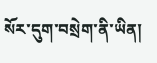སོར་དུག་བསྲེག་ནི་ཡིན།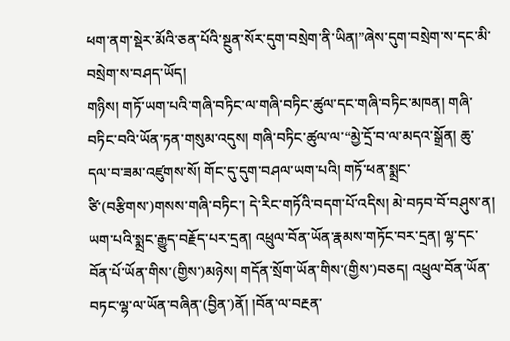ཕག་ནག་སྡེར་མོའི་ཅན་པོའི་སྔུན་སོར་དུག་བསྲེག་ནི་ཡིན།”ཞེས་དུག་བསྲེག་ས་དང་མི་བསྲེག་ས་བཤད་ཡོད།
གཉིས། གཏོ་ཡག་པའི་གཞི་བཏིང་ལ་གཞི་བཏིང་ཚུལ་དང་གཞི་བཏིང་མཁན། གཞི་བཏིང་བའི་ཡོན་ཏན་གསུམ་འདུས། གཞི་བཏིང་ཚུལ་ལ་“མྱེ་དྲོ་བ་ལ་མདའ་སྒྲོན། ཆུ་དལ་བ་ཟམ་འཛུགས་སོ། གོང་དུ་དུག་བཤལ་ཡག་པའི། གཏོ་ཕན་སྨྲང་ཙི་(བརྩིགས་)གསས་གཞི་བཏིང་། དེ་རིང་གཏོའི་བདག་པོ་འདིས། མེ་བཏབ་བོ་བཤུས་ན། ཡག་པའི་སྨྲང་རྒྱུད་བརྗོད་པར་དྲན། འཕྲུལ་བོན་ཡོན་རྣམས་གཏོང་བར་དྲན། ལྷ་དང་བོན་པོ་ཡོན་གིས་(གྱིས་)མཉེས། གདོན་སྲོག་ཡོན་གིས་(གྱིས་)བཅད། འཕྲུལ་བོན་ཡོན་བཏང་ལྷ་ལ་ཡོན་བཞིན་(བྱིན་)ནོ། །བོན་ལ་བརྔན་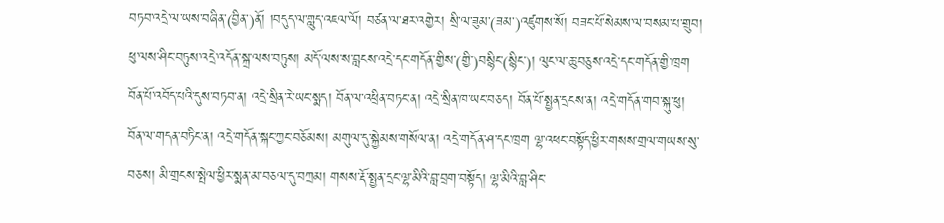བཏབ་འདྲེ་ལ་ཡས་བཞིན་(བྱིན་)ནོ། །བདུད་ལ་གླུད་འཇལ་ལོ། བཙན་ལ་ཐར་འགྱེར། སྲི་ལ་ཟུམ་(ཟམ་)འཛུགས་སོ། བཟང་པོ་སེམས་ལ་བསམ་པ་གྲུབ། ཕུ་ལས་ཤིང་བཏུས་འདྲེ་འདོན་སྐྲ་ལས་བཏུས། མདོ་ལས་ས་བླངས་འདྲེ་དང་གདོན་གྱིས་(གྱི་)བསྙིང་(སྙིང་)། ལུང་ལ་ཆུ་བཅུས་འདྲེ་དང་གདོན་གྱི་ཁྲག བོན་པོ་འབོད་པའི་དུས་བཏབ་ན། འདྲེ་སྲིན་རེ་ཡང་སྨད། བོན་ལ་འཕྲིན་བཏང་ན། འདྲེ་སྲིན་ཁ་ཡང་བཅད། བོན་པོ་སྤྱན་དྲངས་ན། འདྲེ་གདོན་གབ་སྐུ་ཕུ། བོན་ལ་གདན་བཏིང་ན། འདྲེ་གདོན་སྐང་ཀྱང་བཅོམས། མགུལ་དུ་སྐྱེམས་གསོལ་ན། འདྲེ་གདོན་ཤ་དང་ཁྲག ལྷ་འཕང་བསྟོད་ཕྱིར་གསས་གྲལ་གཡས་སུ་བཅས། མི་གྲངས་སྤེལ་ཕྱིར་སྨན་མ་བཅལ་དུ་བཀྲམ། གསས་རྡོ་སྤྱན་དྲང་ལྷ་མིའི་བླ་བྲག་བསྟོད། ལྷ་མིའི་བླ་ཤིང་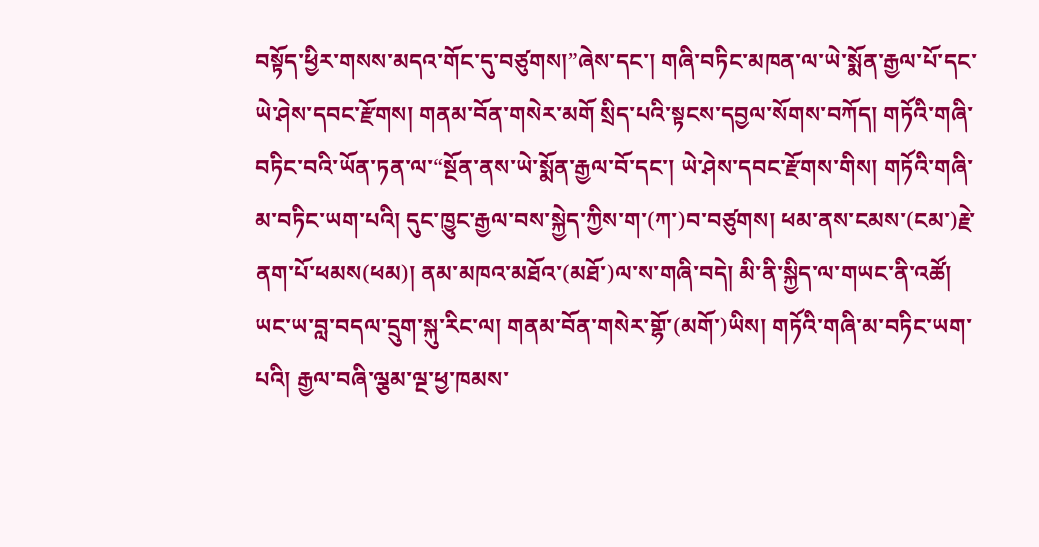བསྟོད་ཕྱིར་གསས་མདའ་གོང་དུ་བཙུགས།”ཞེས་དང་། གཞི་བཏིང་མཁན་ལ་ཡེ་སྨོན་རྒྱལ་པོ་དང་ཡེ་ཤེས་དབང་རྫོགས། གནམ་བོན་གསེར་མགོ སྲིད་པའི་སྟངས་དབྱལ་སོགས་བཀོད། གཏོའི་གཞི་བཏིང་བའི་ཡོན་ཏན་ལ་“སྔོན་ནས་ཡེ་སྨོན་རྒྱལ་བོ་དང་། ཡེ་ཤེས་དབང་རྫོགས་གིས། གཏོའི་གཞི་མ་བཏིང་ཡག་པའི། དུང་ཁྱུང་རྒྱལ་བས་སྐྱེད་ཀྱིས་ག་(ཀ་)བ་བཙུགས། ཕམ་ནས་ངམས་(ངམ་)རྗེ་ནག་པོ་ཕམས(ཕམ)། ནམ་མཁའ་མཐོའ་(མཐོ་)ལ་ས་གཞི་བདེ། མི་ནི་སྐྱིད་ལ་གཡང་ནི་འཚོ། ཡང་ཡ་བླ་བདལ་དྲུག་སྐུ་རིང་ལ། གནམ་བོན་གསེར་གྷོ་(མགོ་)ཡིས། གཏོའི་གཞི་མ་བཏིང་ཡག་པའི། རྒྱལ་བཞི་ལྕམ་ལྔ་ཕྱ་ཁམས་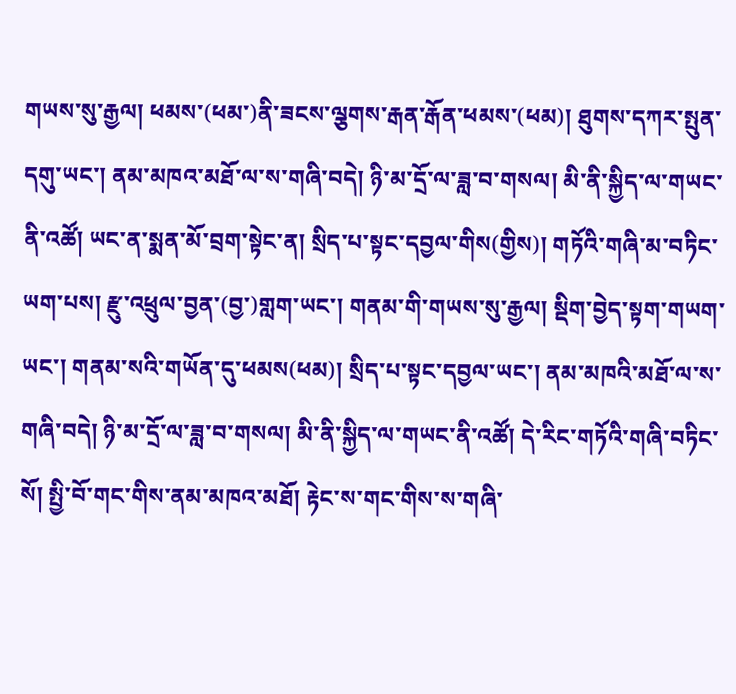གཡས་སུ་རྒྱལ། ཕམས་(ཕམ་)ནི་ཟངས་ལྕགས་རྒན་རྒོན་ཕམས་(ཕམ)། ཐུགས་དཀར་སྤུན་དགུ་ཡང་། ནམ་མཁའ་མཐོ་ལ་ས་གཞི་བདེ། ཉི་མ་དྲོ་ལ་ཟླ་བ་གསལ། མི་ནི་སྐྱིད་ལ་གཡང་ནི་འཚོ། ཡང་ན་སྨན་མོ་བྲག་སྟེང་ན། སྲིད་པ་སྟང་དབྱལ་གིས(གྱིས)། གཏོའི་གཞི་མ་བཏིང་ཡག་པས། རྫུ་འཕྲུལ་བྱན་(བྱ་)གླག་ཡང་། གནམ་གི་གཡས་སུ་རྒྱལ། སྡིག་བྱེད་སྟག་གཡག་ཡང་། གནམ་སའི་གཡོན་དུ་ཕམས(ཕམ)། སྲིད་པ་སྟང་དབྱལ་ཡང་། ནམ་མཁའི་མཐོ་ལ་ས་གཞི་བདེ། ཉི་མ་དྲོ་ལ་ཟླ་བ་གསལ། མི་ནི་སྐྱིད་ལ་གཡང་ནི་འཚོ། དེ་རིང་གཏོའི་གཞི་བཏིང་སོ། སྤྱི་བོ་གང་གིས་ནམ་མཁའ་མཐོ། རྟེང་ས་གང་གིས་ས་གཞི་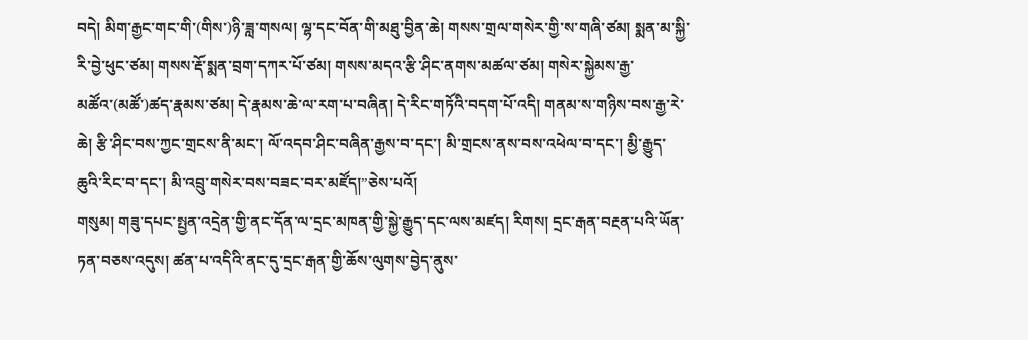བདེ། མིག་རྒྱང་གང་གི་(གིས་)ཉི་ཟླ་གསལ། ལྷ་དང་བོན་གི་མཐུ་བྱིན་ཆེ། གསས་གྲལ་གསེར་གྱི་ས་གཞི་ཙམ། སྨན་མ་སྐྱི་རི་བྱེ་ཕུང་ཙམ། གསས་རྡོ་སྨན་བྲག་དཀར་པོ་ཙམ། གསས་མདའ་རྩི་ཤིང་ནགས་མཚལ་ཙམ། གསེར་སྐྱེམས་རྒྱ་མཚོའ་(མཚོ་)ཚད་རྣམས་ཙམ། དེ་རྣམས་ཆེ་ལ་རག་པ་བཞིན། དེ་རིང་གཏོའི་བདག་པོ་འདི། གནམ་ས་གཉིས་བས་རྒྱ་རེ་ཆེ། རྩི་ཤིང་བས་ཀྱང་གྲངས་ནི་མང་། ལོ་འདབ་ཤིང་བཞིན་རྒྱས་བ་དང་། མི་གྲངས་ནས་བས་འཕེལ་བ་དང་། མྱི་རྒྱུད་ཆུའི་རིང་བ་དང་། མི་འབྲུ་གསེར་བས་བཟང་བར་མཛོད།”ཅེས་པའོ།
གསུམ། གཟུ་དཔང་སྤྱན་འདྲེན་གྱི་ནང་དོན་ལ་དྲང་མཁན་གྱི་སྐྱེ་རྒྱུད་དང་ལས་མཛད། རིགས། དྲང་རྒན་བརྔན་པའི་ཡོན་ཏན་བཅས་འདུས། ཚན་པ་འདིའི་ནང་དུ་དྲང་རྒན་གྱི་ཆོས་ལུགས་བྱེད་ནུས་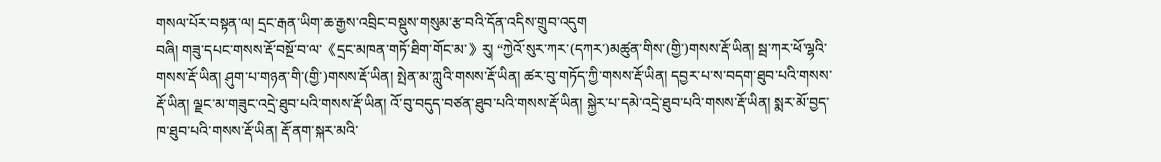གསལ་པོར་བསྟན་ལ། དྲང་རྒན་ཡིག་ཆ་རྒྱས་འབྲིང་བསྡུས་གསུམ་རྩ་བའི་དོན་འདིས་གྲུབ་འདུག
བཞི། གཟུ་དཔང་གསས་རྡོ་བསྔོ་བ་ལ་《དྲང་མཁན་གཏོ་ཐིག་གོང་མ་》རུ། “ཀྱེའོ་སུར་ཀར་(དཀར་)མཚུན་གིས་(གྱི་)གསས་རྡོ་ཡིན། སྦ་ཀར་ཕོ་ལྷའི་གསས་རྡོ་ཡིན། ཤུག་པ་གཉན་གི་(གྱི་)གསས་རྡོ་ཡིན། སྤེན་མ་ཀླུའི་གསས་རྡོ་ཡིན། ཚར་བུ་གཏོད་ཀྱི་གསས་རྡོ་ཡིན། དབྱར་པ་ས་བདག་ཐུབ་པའི་གསས་རྡོ་ཡིན། ལྗང་མ་གཟུང་འདྲེ་ཐུབ་པའི་གསས་རྡོ་ཡིན། འོ་བུ་བདུད་བཙན་ཐུབ་པའི་གསས་རྡོ་ཡིན། སྐྱེར་པ་དམེ་འདྲེ་ཐུབ་པའི་གསས་རྡོ་ཡིན། སྨར་མོ་བྱད་ཁ་ཐུབ་པའི་གསས་རྡོ་ཡིན། རྡོ་ནག་སྐར་མའི་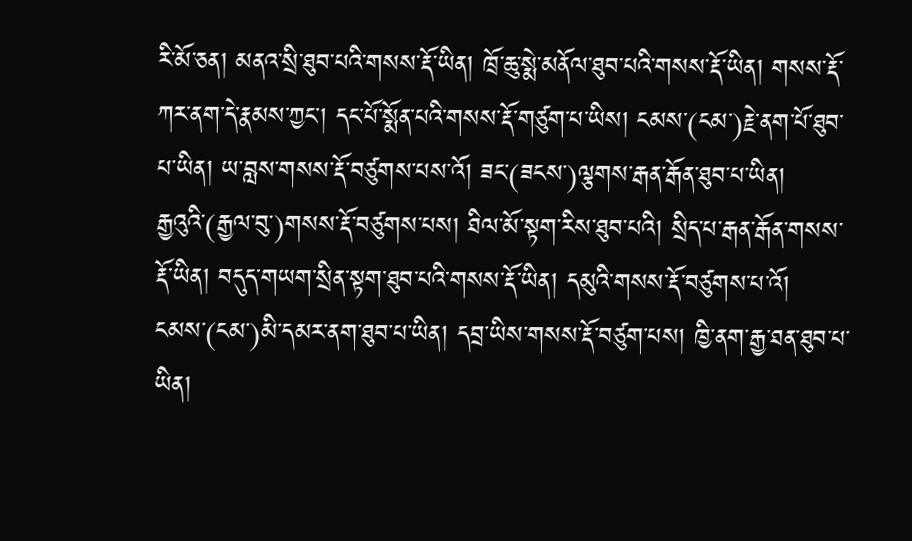རི་མོ་ཅན། མནའ་སྲི་ཐུབ་པའི་གསས་རྡོ་ཡིན། ཁྲོ་ཆུ་སྨེ་མནོལ་ཐུབ་པའི་གསས་རྡོ་ཡིན། གསས་རྡོ་ཀར་ནག་དེ་རྣམས་ཀྱང་། དང་པོ་སྨོན་པའི་གསས་རྡོ་གཙུག་པ་ཡིས། ངམས་(ངམ་)རྗེ་ནག་པོ་ཐུབ་པ་ཡིན། ཡ་བླས་གསས་རྡོ་བཙུགས་པས་འོ། ཟང་(ཟངས་)ལྕགས་རྒན་རྒོན་ཐུབ་པ་ཡིན། རྒྱའུའི་(རྒྱལ་བུ་)གསས་རྡོ་བཙུགས་པས། ཐིལ་མོ་སྟག་རིས་ཐུབ་པའི། སྲིད་པ་རྒན་རྒོན་གསས་རྡོ་ཡིན། བདུད་གཡག་སྲིན་སྟག་ཐུབ་པའི་གསས་རྡོ་ཡིན། དམུའི་གསས་རྡོ་བཙུགས་པ་འོ། ངམས་(ངམ་)མི་དམར་ནག་ཐུབ་པ་ཡིན། དབྲ་ཡིས་གསས་རྡོ་བཙུག་པས། ཁྱི་ནག་རྒྱ་ཐན་ཐུབ་པ་ཡིན།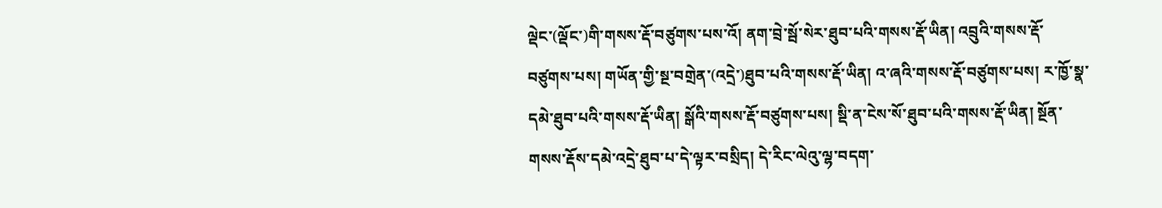ལྡེང་(ལྡོང་)གི་གསས་རྡོ་བཙུགས་པས་འོ། ནག་བྲེ་སྦོ་སེར་ཐུབ་པའི་གསས་རྡོ་ཡིན། འབྲུའི་གསས་རྡོ་བཙུགས་པས། གཡོན་གྱི་སྔ་བགྲེན་(འདྲེ་)ཐུབ་པའི་གསས་རྡོ་ཡིན། འ་ཞའི་གསས་རྡོ་བཙུགས་པས། ར་ཁྱོ་སྣ་དམེ་ཐུབ་པའི་གསས་རྡོ་ཡིན། སྒོའི་གསས་རྡོ་བཙུགས་པས། སྡི་ན་ངེས་སོ་ཐུབ་པའི་གསས་རྡོ་ཡིན། སྔོན་གསས་རྡོས་དམེ་འདྲེ་ཐུབ་པ་དེ་ལྟར་བསྲིད། དེ་རིང་ལེའུ་ལྷ་བདག་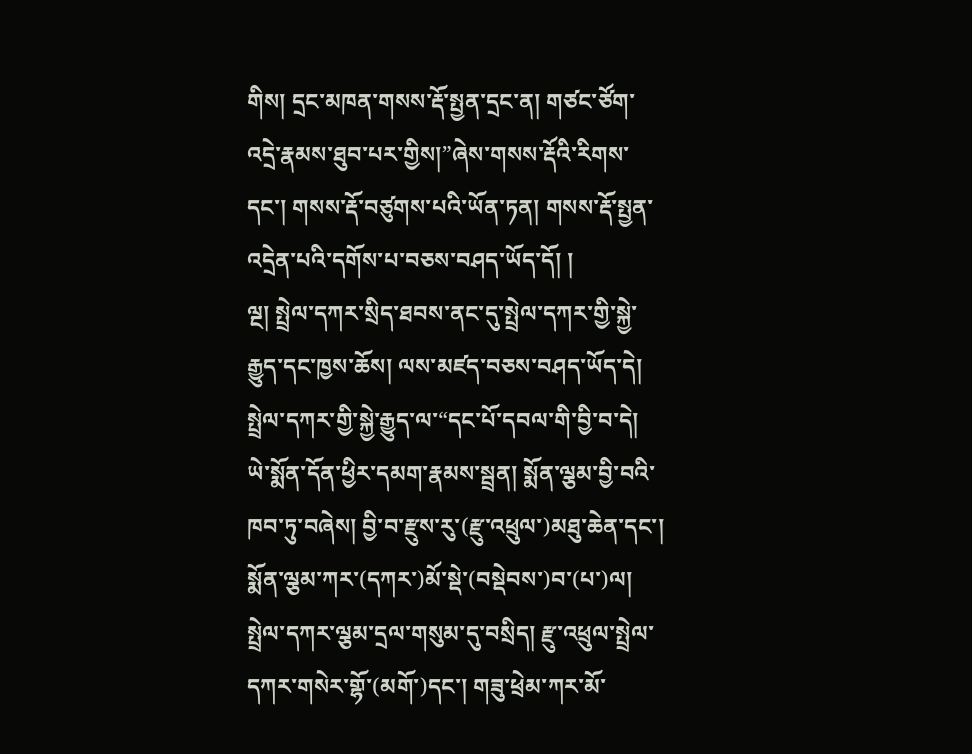གིས། དྲང་མཁན་གསས་རྡོ་སྤྱན་དྲང་ན། གཙང་ཙོག་འདྲེ་རྣམས་ཐུབ་པར་གྱིས།”ཞེས་གསས་རྡོའི་རིགས་དང་། གསས་རྡོ་བཙུགས་པའི་ཡོན་ཏན། གསས་རྡོ་སྤྱན་འདྲེན་པའི་དགོས་པ་བཅས་བཤད་ཡོད་དོ། །
ལྔ། སྤྲེལ་དཀར་སྲིད་ཐབས་ནང་དུ་སྤྲེལ་དཀར་གྱི་སྐྱེ་རྒྱུད་དང་ཁྱས་ཆོས། ལས་མཛད་བཅས་བཤད་ཡོད་དེ། སྤྲེལ་དཀར་གྱི་སྐྱེ་རྒྱུད་ལ་“དང་པོ་དབལ་གི་བྱི་བ་དེ། ཡེ་སྨོན་དོན་ཕྱིར་དམག་རྣམས་སྦྲན། སྨོན་ལྕམ་བྱི་བའི་ཁབ་ཏུ་བཞེས། བྱི་བ་རྫུས་རུ་(རྫུ་འཕྲུལ་)མཐུ་ཆེན་དང་། སྨོན་ལྕམ་ཀར་(དཀར་)མོ་སྡེ་(བསྡེབས་)བ་(པ་)ལ། སྤྲེལ་དཀར་ལྕམ་དྲལ་གསུམ་དུ་བསྲིད། རྫུ་འཕྲུལ་སྤྲེལ་དཀར་གསེར་གྷོ་(མགོ་)དང་། གཟུ་ཕྲེམ་ཀར་མོ་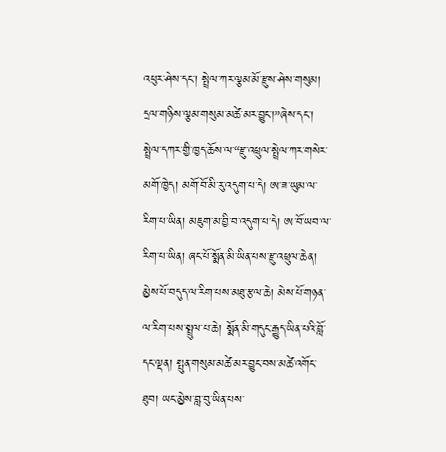འཕུར་ཤེས་དང་། སྤྲེལ་ཀར་ལྕམ་མོ་རྫུས་ཤེས་གསུམ། དྲལ་གཉིས་ལྕམ་གསུམ་མཚེ་མར་བྱུང་།”ཞེས་དང་། སྤྲེལ་དཀར་གྱི་ཁྱད་ཆོས་ལ་“རྫུ་འཕྲུལ་སྤྲེལ་ཀར་གསེར་མགོ་ཁྱེད། མགོ་བོ་མི་རུ་འདུག་པ་དེ། ཨ་ཟ་ཡུམ་ལ་རིག་པ་ཡིན། མཇུག་མ་བྱི་བ་འདུག་པ་དེ། ཨ་བོ་ཡབ་ལ་རིག་པ་ཡིན། ཞང་པོ་སྨོན་མི་ཡིན་པས་རྫུ་འཕྲུལ་ཆེན། མྱེས་པོ་བདུད་ལ་རིག་པས་མཐུ་རྩལ་ཆེ། མེས་པོ་གཉན་ལ་རིག་པས་སྤྲུལ་པ་ཆེ། སྨོན་མི་གདུང་རྒྱུད་ཡིན་པའི་བློ་དང་ལྡན། སྤུན་གསུམ་མཚེ་མར་བྱུང་བས་མཚེ་འགོང་ཐུབ། ཡང་མྱེས་བླ་བུ་ཡིན་པས་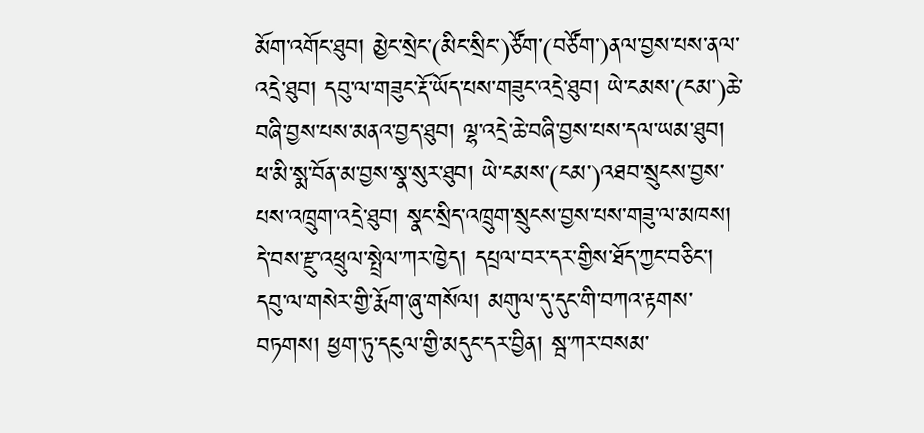མོག་འགོང་ཐུབ། མྱེང་སྲེང་(མིང་སྲིང་)ཙོག་(བཙོག་)ནལ་བྱས་པས་ནལ་འདྲེ་ཐུབ། དབུ་ལ་གཟུང་རྡོ་ཡོད་པས་གཟུང་འདྲེ་ཐུབ། ཡེ་ངམས་(ངམ་)ཆེ་བཞི་བྱས་པས་མནའ་བྱད་ཐུབ། ལྷ་འདྲེ་ཆེ་བཞི་བྱས་པས་དལ་ཡམ་ཐུབ། ཕ་མི་སྨ་བོན་མ་བྱས་སྣ་སུར་ཐུབ། ཡེ་ངམས་(ངམ་)འཐབ་སྲུངས་བྱས་པས་འཁྲུག་འདྲེ་ཐུབ། སྣང་སྲིད་འཁྲུག་སྲུངས་བྱས་པས་གཟུ་ལ་མཁས། དེ་བས་རྫུ་འཕྲུལ་སྤྲེལ་ཀར་ཁྱེད། དཔྲལ་བར་དར་གྱིས་ཐོད་ཀྱང་བཅིང་། དབུ་ལ་གསེར་གྱི་རྨོག་ཞུ་གསོལ། མགུལ་དུ་དུང་གི་བཀའ་རྟགས་བཏགས། ཕྱག་ཏུ་དངུལ་གྱི་མདུང་དར་བྱིན། སྦ་ཀར་བསམ་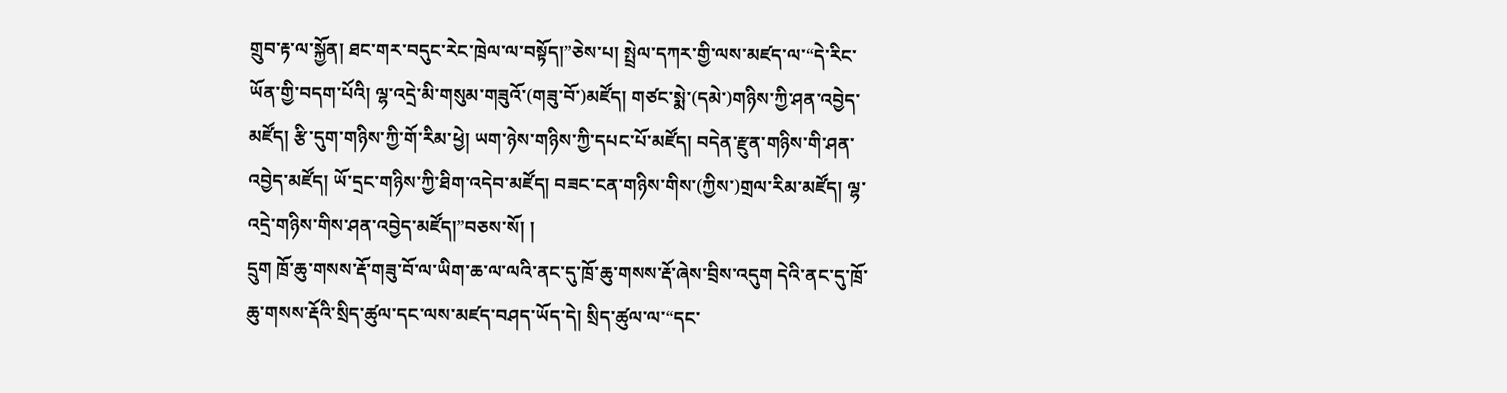གྲུབ་རྟ་ལ་སྐྱོན། ཐང་གར་བདུང་རེང་ཁྲེལ་ལ་བསྟོད།”ཅེས་པ། སྤྲེལ་དཀར་གྱི་ལས་མཛད་ལ་“དེ་རིང་ཡོན་གྱི་བདག་པོའི། ལྷ་འདྲེ་མི་གསུམ་གཟུའོ་(གཟུ་བོ་)མཛོད། གཙང་སྨེ་(དམེ་)གཉིས་ཀྱི་ཤན་འབྱེད་མཛོད། རྩི་དུག་གཉིས་ཀྱི་གོ་རིམ་ཕྱེ། ཡག་ཉེས་གཉིས་ཀྱི་དཔང་པོ་མཛོད། བདེན་རྫུན་གཉིས་གི་ཤན་འབྱེད་མཛོད། ཡོ་དྲང་གཉིས་ཀྱི་ཐིག་འདེབ་མཛོད། བཟང་ངན་གཉིས་གིས་(ཀྱིས་)གྲལ་རིམ་མཛོད། ལྷ་འདྲེ་གཉིས་གིས་ཤན་འབྱེད་མཛོད།”བཅས་སོ། །
དྲུག ཁྲོ་ཆུ་གསས་རྡོ་གཟུ་བོ་ལ་ཡིག་ཆ་ལ་ལའི་ནང་དུ་ཁྲོ་ཆུ་གསས་རྡོ་ཞེས་བྲིས་འདུག དེའི་ནང་དུ་ཁྲོ་ཆུ་གསས་རྡོའི་སྲིད་ཚུལ་དང་ལས་མཛད་བཤད་ཡོད་དེ། སྲིད་ཚུལ་ལ་“དང་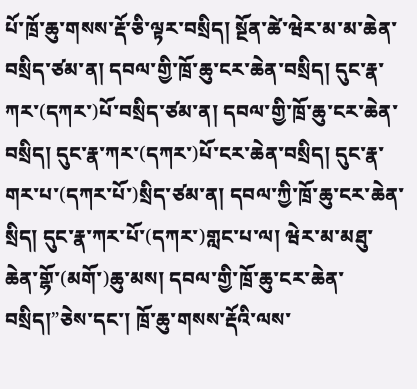པོ་ཁྲོ་ཆུ་གསས་རྡོ་ཅི་ལྟར་བསྲིད། སྔོན་ཚེ་ཝེར་མ་མ་ཆེན་བསྲིད་ཙམ་ན། དབལ་གྱི་ཁྲོ་ཆུ་ངར་ཆེན་བསྲིད། དུང་རྣ་ཀར་(དཀར་)པོ་བསྲིད་ཙམ་ན། དབལ་གྱི་ཁྲོ་ཆུ་ངར་ཆེན་བསྲིད། དུང་རྣ་ཀར་(དཀར་)པོ་ངར་ཆེན་བསྲིད། དུང་རྣ་གར་པ་(དཀར་པོ་)སྲིད་ཙམ་ན། དབལ་ཀྱི་ཁྲོ་ཆུ་ངར་ཆེན་སྲིད། དུང་རྣ་ཀར་པོ་(དཀར་)གླང་པ་ལ། ཝེར་མ་མཐུ་ཆེན་གྷོ་(མགོ་)ཆུ་མས། དབལ་གྱི་ཁྲོ་ཆུ་ངར་ཆེན་བསྲིད།”ཅེས་དང་། ཁྲོ་ཆུ་གསས་རྡོའི་ལས་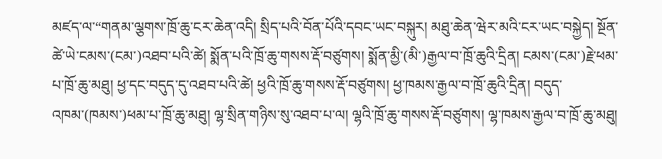མཛད་ལ་“གནམ་ལྕགས་ཁྲོ་ཆུ་ངར་ཆེན་འདི། སྲིད་པའི་བོན་པོའི་དབང་ཡང་བསྐུར། མཐུ་ཆེན་ཝེར་མའི་ངར་ཡང་བསྐྱེད། སྔོན་ཚེ་ཡེ་ངམས་(ངམ་)འཐབ་པའི་ཚེ། སྨོན་པའི་ཁྲོ་ཆུ་གསས་རྡོ་བཙུགས། སྨོན་མྱི་(མི་)རྒྱལ་བ་ཁྲོ་ཆུའི་དྲིན། ངམས་(ངམ་)རྗེ་ཕམ་པ་ཁྲོ་ཆུ་མཐུ། ཕྱ་དང་བདུད་དུ་འཐབ་པའི་ཚེ། ཕྱའི་ཁྲོ་ཆུ་གསས་རྡོ་བཙུགས། ཕྱ་ཁམས་རྒྱལ་བ་ཁྲོ་ཆུའི་དྲིན། བདུད་འཁམ་(ཁམས་)ཕམ་པ་ཁྲོ་ཆུ་མཐུ། ལྷ་སྲིན་གཉིས་སུ་འཐབ་པ་ལ། ལྷའི་ཁྲོ་ཆུ་གསས་རྡོ་བཙུགས། ལྷ་ཁམས་རྒྱལ་བ་ཁྲོ་ཆུ་མཐུ།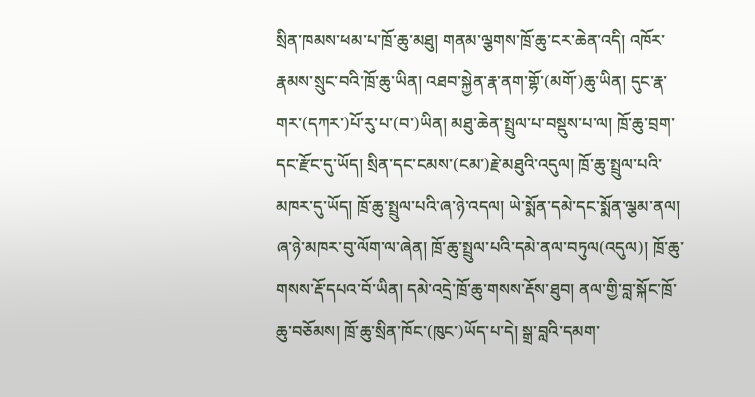སྲིན་ཁམས་ཕམ་པ་ཁྲོ་ཆུ་མཐུ། གནམ་ལྕགས་ཁྲོ་ཆུ་ངར་ཆེན་འདི། འཁོར་རྣམས་སྲུང་བའི་ཁྲོ་ཆུ་ཡིན། འཐབ་སྐྱེན་རྣ་ནག་གྷོ་(མགོ་)ཆུ་ཡིན། དུང་རྣ་གར་(དཀར་)པོ་རུ་པ་(བ་)ཡིན། མཐུ་ཆེན་སྤྲུལ་པ་བསྡུས་པ་ལ། ཁྲོ་ཆུ་བྲག་དང་རྫོང་དུ་ཡོད། སྲིན་དང་ངམས་(ངམ་)རྗེ་མཐུའི་འདུལ། ཁྲོ་ཆུ་སྤྲུལ་པའི་མཁར་དུ་ཡོད། ཁྲོ་ཆུ་སྤྲུལ་པའི་ཞ་ཉེ་འདལ། ཡེ་སྨོན་དམེ་དང་སྨོན་ལྕམ་ནལ། ཞ་ཉེ་མཁར་བུ་ལོག་ལ་ཞེན། ཁྲོ་ཆུ་སྤྲུལ་པའི་དམེ་ནལ་བཏུལ(འདུལ)། ཁྲོ་ཆུ་གསས་རྡོ་དཔའ་བོ་ཡིན། དམེ་འདྲེ་ཁྲོ་ཆུ་གསས་རྡོས་ཐུབ། ནལ་གྱི་བླ་སྐོང་ཁྲོ་ཆུ་བཅོམས། ཁྲོ་ཆུ་སྲིན་ཁོང་(ཁུང་)ཡོད་པ་དེ། སྒྲ་བླའི་དམག་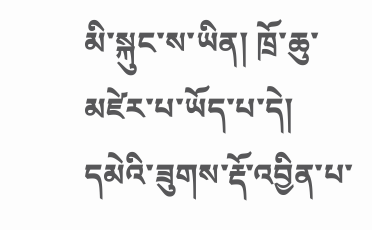མི་སྐུང་ས་ཡིན། ཁྲོ་ཆུ་མཛེར་པ་ཡོད་པ་དེ། དམེའི་ཟུགས་རྡོ་འབྱིན་པ་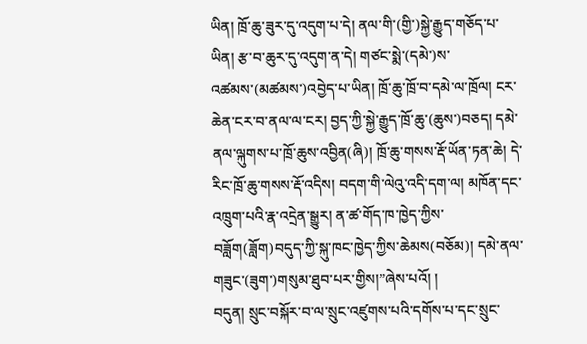ཡིན། ཁྲོ་ཆུ་ཟུར་དུ་འདུག་པ་དེ། ནལ་གི་(གྱི་)སྐྱེ་རྒྱུད་གཅོད་པ་ཡིན། རྩ་བ་ཆུར་དུ་འདུག་ན་དེ། གཙང་སྨེ་(དམེ་)ས་འཚམས་(མཚམས་)འབྱེད་པ་ཡིན། ཁྲོ་ཆུ་ཁྲོ་བ་དམེ་ལ་ཁྲོལ། ངར་ཆེན་ངར་བ་ནལ་ལ་ངར། བྱད་ཀྱི་སྐྱེ་རྒྱུད་ཁྲོ་ཆུ་(ཆུས་)བཅད། དམེ་ནལ་ལྐུགས་པ་ཁྲོ་ཆུས་འབྱིན(ཞི)། ཁྲོ་ཆུ་གསས་རྡོ་ཡོན་ཏན་ཆེ། དེ་རིང་ཁྲོ་ཆུ་གསས་རྡོ་འདིས། བདག་གི་ལེའུ་འདི་དག་ལ། མཁོན་དང་འཁྲུག་པའི་རྣ་འདྲེན་སྒྱུར། ན་ཚ་གོད་ཁ་ཁྱེད་ཀྱིས་བཟློག(ཟློག)བདུད་ཀྱི་སྐུ་ཁང་ཁྱེད་ཀྱིས་ཆེམས(བཅོམ)། དམེ་ནལ་གཟུང་(ཟུག་)གསུམ་ཐུབ་པར་གྱིས།”ཞེས་པའོ། །
བདུན། སྲུང་བསྐོར་བ་ལ་སྲུང་འཛུགས་པའི་དགོས་པ་དང་སྲུང་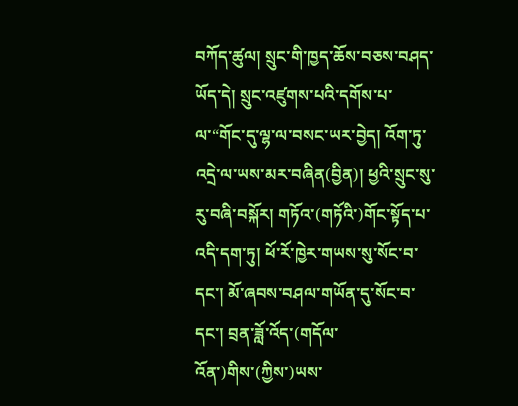བཀོད་ཚུལ། སྲུང་གི་ཁྱད་ཆོས་བཅས་བཤད་ཡོད་དེ། སྲུང་འཛུགས་པའི་དགོས་པ་ལ་“གོང་དུ་ལྷ་ལ་བསང་ཡར་བྱེད། འོག་ཏུ་འདྲེ་ལ་ཡས་མར་བཞིན(བྱིན)། ཕྱའི་སྲུང་སུ་རུ་བཞི་བསྐོར། གཏོའ་(གཏོའི་)གོང་སྟོད་པ་འདི་དག་ཏུ། ཕོ་རོ་ཁྱེར་གཡས་སུ་སོང་བ་དང་། མོ་ཞབས་བཤལ་གཡོན་དུ་སོང་བ་དང་། བྲན་ཟློ་འོད་(གདོལ་འོན་)གིས་(ཀྱིས་)ཡས་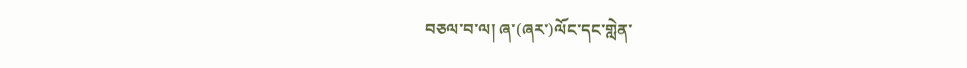བཅལ་བ་ལ། ཞ་(ཞར་)ལོང་དང་གླེན་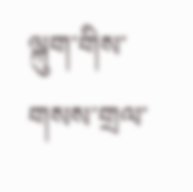ལྐུག་གིས་གསས་གྲལ་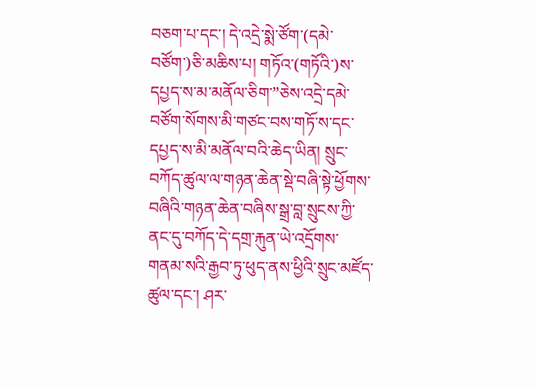བཅག་པ་དང་། དེ་འདྲེ་སྨེ་ཙོག་(དམེ་བཙོག་)ཅི་མཆིས་པ། གཏོའ་(གཏོའི་)ས་དཔྱད་ས་མ་མནོལ་ཅིག་”ཅེས་འདྲེ་དམེ་བཙོག་སོགས་མི་གཙང་བས་གཏོ་ས་དང་དཔྱད་ས་མི་མནོལ་བའི་ཆེད་ཡིན། སྲུང་བཀོད་ཚུལ་ལ་གཉན་ཆེན་སྡེ་བཞི་སྟེ་ཕྱོགས་བཞིའི་གཉན་ཆེན་བཞིས་སྒྲ་བླ་སྲུངས་ཀྱི་ནང་དུ་བཀོད་དེ་དགྲ་རྐུན་ཡེ་འདྲོགས་གནམ་སའི་རྒྱབ་ཏུ་ཕུད་ནས་ཕྱིའི་སྲུང་མཛོད་ཚུལ་དང་། ཤར་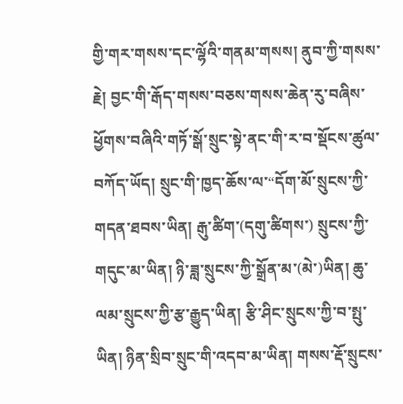གྱི་གར་གསས་དང་ལྷོའི་གནམ་གསས། ནུབ་ཀྱི་གསས་རྗེ། བྱང་གི་རྒོད་གསས་བཅས་གསས་ཆེན་རུ་བཞིས་ཕྱོགས་བཞིའི་གཏོ་སྒོ་སྲུང་སྟེ་ནང་གི་ར་བ་སྡོངས་ཚུལ་བཀོད་ཡོད། སྲུང་གི་ཁྱད་ཆོས་ལ་“དོག་མོ་སྲུངས་ཀྱི་གདན་ཐབས་ཡིན། རྒུ་ཚིག་(དགུ་ཚིགས་) སྲུངས་ཀྱི་གདུང་མ་ཡིན། ཉི་ཟླ་སྲུངས་ཀྱི་སྒྲོན་མ་(མེ་)ཡིན། ཆུ་ལམ་སྲུངས་ཀྱི་རྩ་རྒྱུད་ཡིན། རྩི་ཤིང་སྲུངས་ཀྱི་བ་སྤུ་ཡིན། ཉིན་སྲིབ་སྲུང་གི་འདབ་མ་ཡིན། གསས་རྡོ་སྲུངས་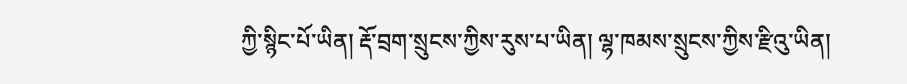ཀྱི་སྙིང་པོ་ཡིན། རྡོ་བྲག་སྲུངས་ཀྱིས་རུས་པ་ཡིན། ལྷ་ཁམས་སྲུངས་ཀྱིས་རྫིའུ་ཡིན།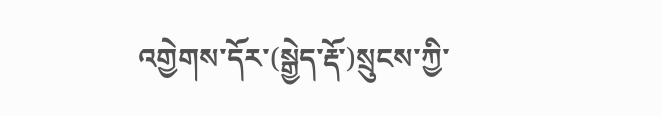འགྱེགས་དོར་(སྒྱེད་རྡོ་)སྲུངས་ཀྱི་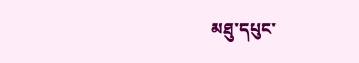མཐུ་དཔུང་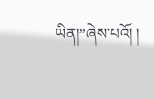ཡིན།”ཞེས་པའོ། །